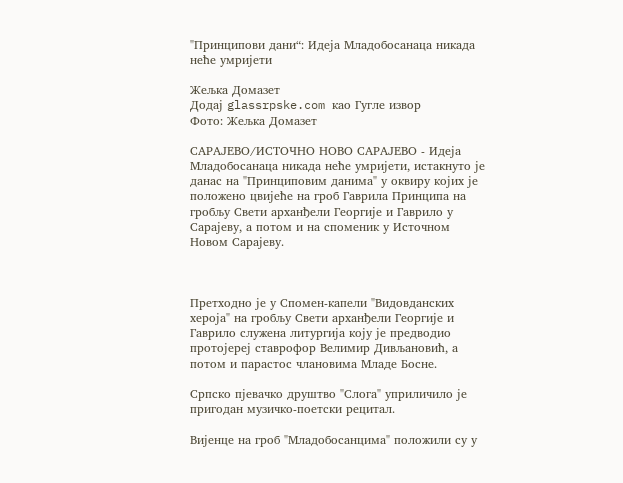"Принципови дани“: Идеја Младобосанаца никада неће умријети

Жељка Домазет
Додај glassrpske.com као Гугле извор
Фото: Жељка Домазет

САРАЈЕВО/ИСТОЧНО НОВО САРАЈЕВО - Идеја Младобосанаца никада неће умријети, истакнуто је данас на "Принциповим данима" у оквиру којих је положено цвијеће на гроб Гаврила Принципа на гробљу Свети арханђели Георгије и Гаврило у Сарајеву, а потом и на споменик у Источном Новом Сарајеву.



Претходно је у Спомен-капели "Видовданских хероја" на гробљу Свети арханђели Георгије и Гаврило служена литургија коју је предводио протојереј ставрофор Велимир Дивљановић, а потом и парастос члановима Младе Босне.

Српско пјевачко друштво "Слога" уприличило је пригодан музичко-поетски рецитал.

Вијенце на гроб "Младобосанцима" положили су у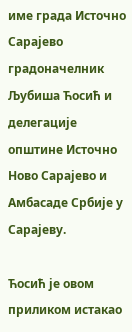име града Источно Сарајево градоначелник Љубиша Ћосић и делегације општине Источно Ново Сарајево и Амбасаде Србије у Сарајеву.

Ћосић је овом приликом истакао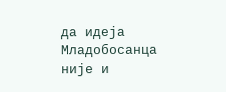да идеја Младобосанца није и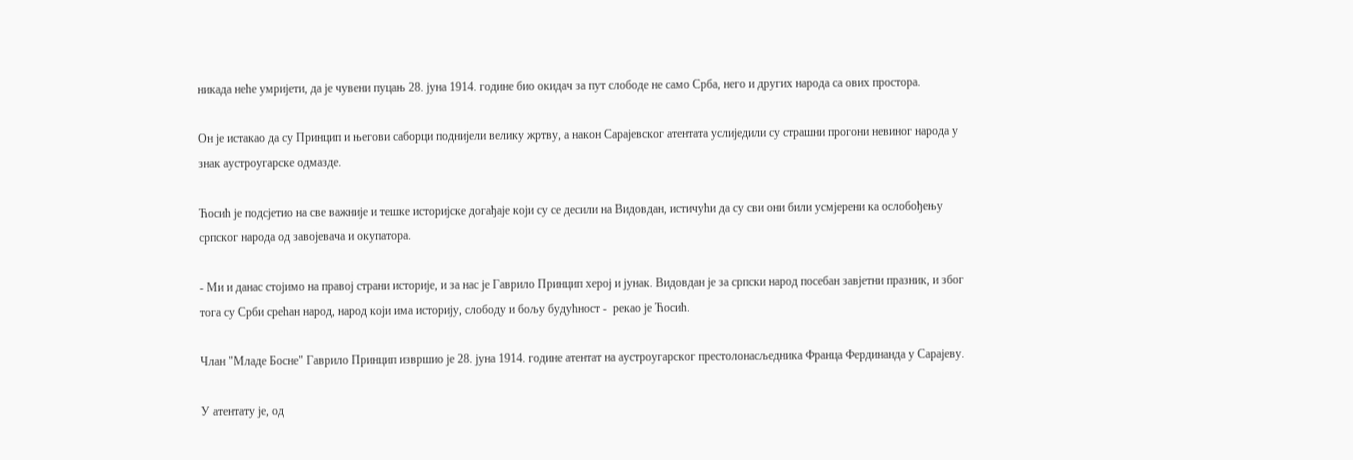никада неће умријети, да је чувени пуцањ 28. јуна 1914. године био окидач за пут слободе не само Срба, него и других народа са ових простора.

Он је истакао да су Принцип и његови саборци поднијели велику жртву, а након Сарајевског атентата услиједили су страшни прогони невиног народа у знак аустроугарске одмазде.

Ћосић је подсјетио на све важније и тешке историјске догађаје који су се десили на Видовдан, истичући да су сви они били усмјерени ка ослобођењу српског народа од завојевача и окупатора.

- Ми и данас стојимо на правој страни историје, и за нас је Гаврило Принцип херој и јунак. Видовдан је за српски народ посебан завјетни празник, и због тога су Срби срећан народ, народ који има историју, слободу и бољу будућност -  рекао је Ћосић.

Члан "Младе Босне" Гаврило Принцип извршио је 28. јуна 1914. године атентат на аустроугарског престолонасљедника Франца Фердинанда у Сарајеву.

У атентату је, од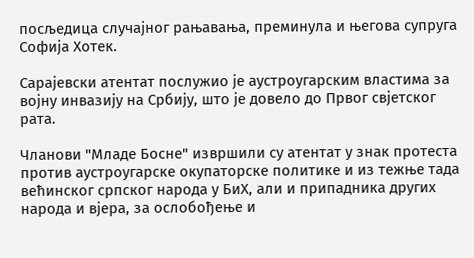посљедица случајног рањавања, преминула и његова супруга Софија Хотек.

Сарајевски атентат послужио је аустроугарским властима за војну инвазију на Србију, што је довело до Првог свјетског рата.

Чланови "Младе Босне" извршили су атентат у знак протеста против аустроугарске окупаторске политике и из тежње тада већинског српског народа у БиХ, али и припадника других народа и вјера, за ослобођење и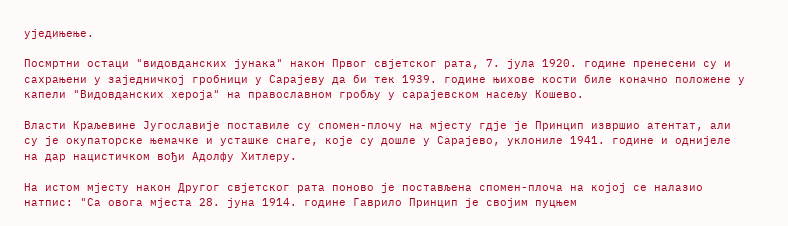уједињење.

Посмртни остаци "видовданских јунака" након Првог свјетског рата, 7. јула 1920. године пренесени су и сахрањени у заједничкој гробници у Сарајеву да би тек 1939. године њихове кости биле коначно положене у капели "Видовданских хероја" на православном гробљу у сарајевском насељу Кошево.

Власти Краљевине Југославије поставиле су спомен-плочу на мјесту гдје је Принцип извршио атентат, али су је окупаторске њемачке и усташке снаге, које су дошле у Сарајево, уклониле 1941. године и однијеле на дар нацистичком вођи Адолфу Хитлеру.

На истом мјесту након Другог свјетског рата поново је постављена спомен-плоча на којој се налазио натпис: "Са овога мјеста 28. јуна 1914. године Гаврило Принцип је својим пуцњем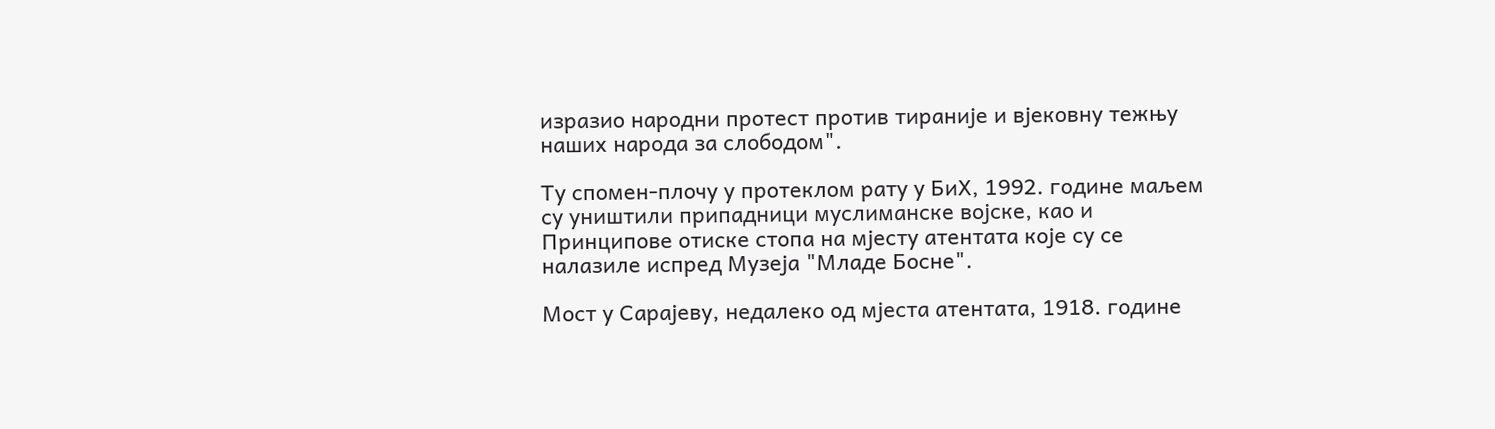изразио народни протест против тираније и вјековну тежњу наших народа за слободом".

Ту спомен-плочу у протеклом рату у БиХ, 1992. године маљем су уништили припадници муслиманске војске, као и Принципове отиске стопа на мјесту атентата које су се налазиле испред Музеја "Младе Босне".

Мост у Сарајеву, недалеко од мјеста атентата, 1918. године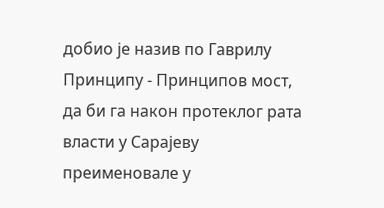добио је назив по Гаврилу Принципу - Принципов мост, да би га након протеклог рата власти у Сарајеву преименовале у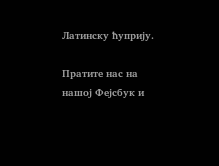Латинску ћуприју.

Пратите нас на нашој Фејсбук и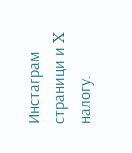Инстаграм страници и X налогу.